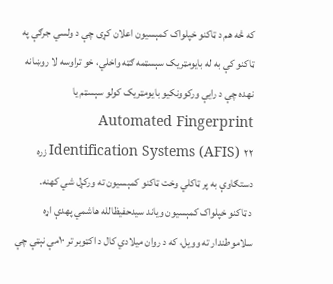که څه هم د ټاکنو خپلواک کمېسیون اعلان کړی چې د ولسي جرګې په ټاکنو کې به له بایومټریک سېسټمه ګټه واخلي، خو تراوسه لا روښانه نهده چې د رایې ورکوونکیو بایومټریک کولو سېسټم یا Automated Fingerprint Identification Systems (AFIS) ۲۲ زره دستګاوې به پر ټاکلي وخت ټاکنو کمېسیون ته ورکړل شي کهنه.
د ټاکنو خپلواک کمېسیون ویاند سیدحفیظالله هاشمي پهدې اړه سلاموطندار ته وویل، که د روان میلادي کال د اکټوبر تر ۱۰مې نېټې چې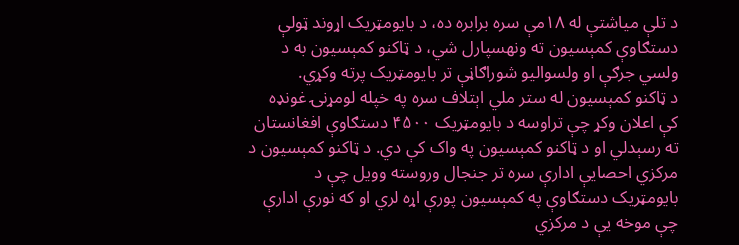د تلې میاشتې له ۱۸مې سره برابره ده، د بایومټریک اړوند ټولې دستګاوې کمېسیون ته ونهسپارل شي، د ټاکنو کمېسیون به د ولسي جرګې او ولسوالیو شوراګاڼې تر بایومټریک پرته وکړي.
د ټاکنو کمېسیون له ستر ملي اېتلاف سره په خپله لومړنۍ غونډه کې اعلان وکړ چې تراوسه د بایومټریک ۴۵۰۰ دستګاوې افغانستان ته رسېدلي او د ټاکنو کمېسیون په واک کې دي. د ټاکنو کمېسیون د مرکزي احصایې ادارې سره تر جنجال وروسته وویل چې د بایومټریک دستګاوې په کمېسیون پورې اړه لري او که نورې ادارې چې موخه یې د مرکزي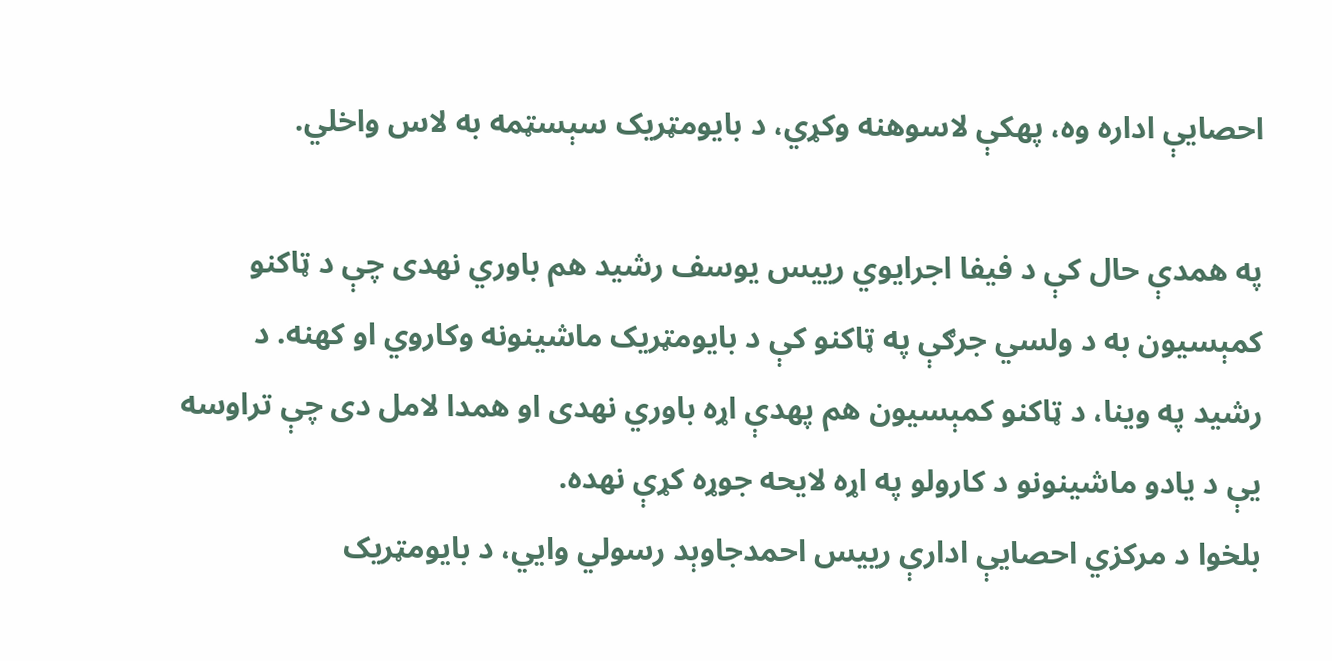احصایې اداره وه، پهکې لاسوهنه وکړي، د بایومټریک سېسټمه به لاس واخلي.

په همدې حال کې د فیفا اجرایوي رییس یوسف رشید هم باوري نهدی چې د ټاکنو کمېسیون به د ولسي جرګې په ټاکنو کې د بایومټریک ماشینونه وکاروي او کهنه. د رشید په وینا، د ټاکنو کمېسیون هم پهدې اړه باوري نهدی او همدا لامل دی چې تراوسه یې د یادو ماشینونو د کارولو په اړه لایحه جوړه کړې نهده.
بلخوا د مرکزي احصایې ادارې رییس احمدجاوېد رسولي وايي، د بایومټریک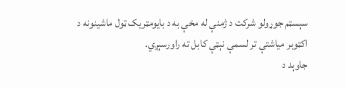سېسټم جوړولو شرکت د ژمنې له مخې به د بایومټریک ټول ماشینونه د اکټوبر میاشتې تر لسمې نېټې کابل ته راورسېږي.
جاوېد د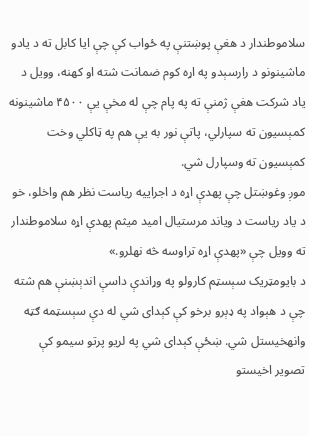سلاموطندار د هغې پوښتنې په ځواب کې چې ایا کابل ته د یادو ماشینونو د رارسېدو په اړه کوم ضمانت شته او کهنه، وویل د یاد شرکت هغې ژمنې ته په پام چې له مخې یې ۴۵۰۰ ماشینونه کمېسیون ته سپارلي، پاتې نور به یې هم په ټاکلي وخت کمېسیون ته وسپارل شي.
موږ وغوښتل چې پهدې اړه د اجراییه ریاست نظر هم واخلو، خو د یاد ریاست د ویاند مرستیال امید میثم پهدې اړه سلاموطندار ته وویل چې «پهدې اړه تراوسه څه نهلرو.»
د بایومټریک سېسټم کارولو په وړاندې داسې اندېښنې هم شته چې د هېواد په ډېرو برخو کې کېدای شي له دې سېسټمه ګټه وانهخیستل شي. ښځې کېدای شي په لریو پرتو سیمو کې تصویر اخیستو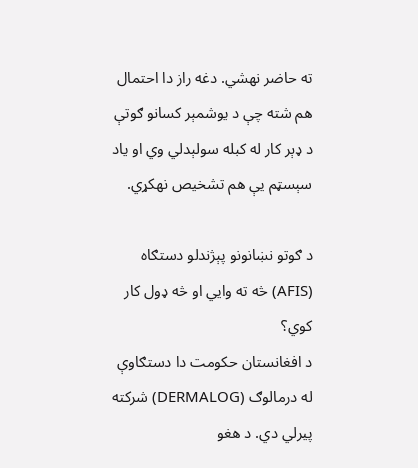ته حاضر نهشي. دغه راز دا احتمال هم شته چې د یوشمېر کسانو ګوتې د ډېر کار له کبله سولېدلي وي او یاد سېسټم یې هم تشخیص نهکړي.

د ګوتو نښانونو پېژندلو دستګاه (AFIS) څه ته وايي او څه ډول کار کوي؟
د افغانستان حکومت دا دستګاوې له درمالوګ (DERMALOG) شرکته پيرلي دي. د هغو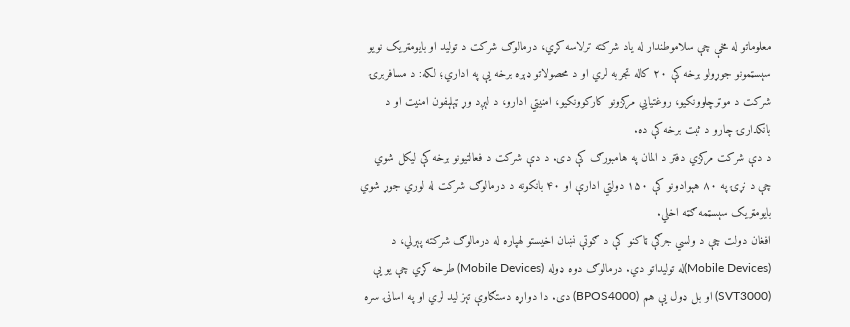معلوماتو له مخې چې سلاموطندار له یاد شرکته ترلاسه کړي، درمالوګ شرکت د تولید او بایومټریک نویو سېسټمونو جوړولو برخه کې ۲۰ کاله تجربه لري او د محصولاتو ډېره برخه یې په اداري؛ لکه: د مسافربرۍ شرکت د موټرچلوونکیو، روغتیايي مرکزونو کارکوونکیو، امنیتي ادارو، د لېږد وړ ټېلېفون امنیت او د بانکدارۍ چارو د ثبت برخه کې ده.
د دې شرکت مرکزي دفتر د المان په هامبورګ کې دی. د دې شرکت د فعالتیونو برخه کې لیکل شوي چې د نړۍ په ۸۰ هېوادونو کې ۱۵۰ دولتي ادارې او ۴۰ بانکونه د درمالوګ شرکت له لوري جوړ شوي بایومټریک سېسټمه ګټه اخلي.
افغان دولت چې د ولسي جرګې ټاکنو کې د ګوتې نښان اخیستو لهپاره له درمالوګ شرکته پېرلي، د (Mobile Devices)له تولیداتو دي. درمالوګ دوه ډوله (Mobile Devices) طرحه کړي چې یو یې (SVT3000) او بل ډول یې هم (BPOS4000) دی. دا دواړه دستګاوې تېز لید لري او په اسانۍ سره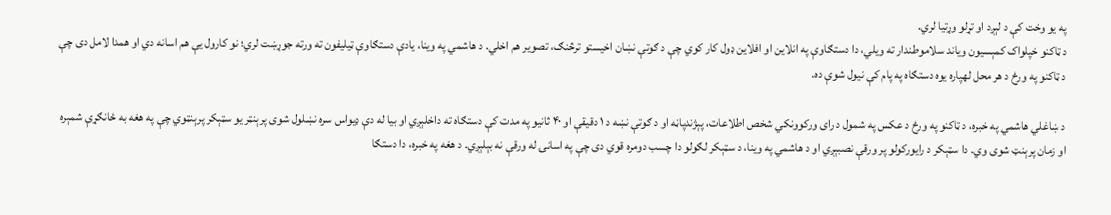په یو وخت کې د لېږد او تړلو وړتیا لري.
د ټاکنو خپلواک کمېسیون ویاند سلاموطندار ته ویلي، دا دستګاوې په انلاین او افلاین ډول کار کوي چې د ګوتې نښان اخیستو ترڅنګ، تصویر هم اخلي. د هاشمي په وینا، یادې دستګاوې ټیلیفون ته ورته جوړښت لري؛ نو کارول یې هم اسانه دي او همدا لامل دی چې د ټاکنو په ورځ د هر محل لهپاره یوه دستګاه په پام کې نیول شوې ده.

د ښاغلي هاشمي په خبره، د ټاکنو په ورځ د عکس په شمول د رای ورکوونکي شخص اطلاعات، پېژندپاڼه او د ګوتې نښه د ۱ دقیقې او ۴۰ ثانیو په مدت کې دستګاه ته داخلېږي او بیا له دې ډیواس سره نښلول شوی پرېنټر یو سټېکر پرېنټوي چې په هغه به ځانګړې شمېره او زمان پرېنټ شوی وي. دا سټېکر د رایورکولو پر ورقې نصبېږي او د هاشمي په وینا، د سټېکر لګولو دا چسب دومره قوي دی چې په اسانۍ له ورقې نه بېلېږي. د هغه په خبره، دا دستګا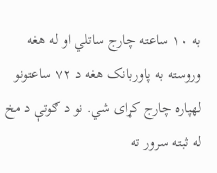به ۱۰ ساعته چارج ساتلي او له هغه وروسته به پاوربانک هغه د ۷۲ ساعتونو لهپاره چارج کړای شي. نو د ګوتې د مخ له ثبته سرور ته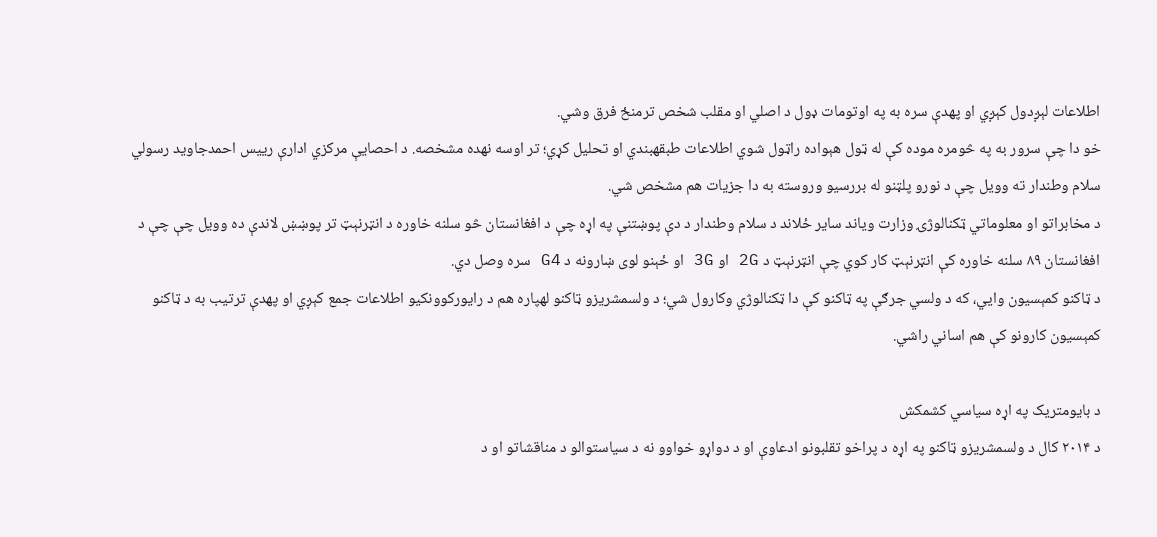اطلاعات لېږدول کېږي او پهدې سره به په اوتومات ډول د اصلي او مقلب شخص ترمنځ فرق وشي.
خو دا چې سرور به په څومره موده کې له ټول هېواده راټول شوي اطلاعات طبقهبندي او تحلیل کړي؛ تر اوسه نهده مشخصه. د احصايې مرکزي ادارې رییس احمدجاوید رسولي سلام وطندار ته وویل چې د نورو پلټنو له بررسیو وروسته به دا جزیات هم مشخص شي.
د مخابراتو او معلوماتي ټکنالوژۍ وزارت ویاند سایر ځلاند د سلام وطندار د دې پوښتنې په اړه چې د افغانستان څو سلنه خاوره د انټرنېټ تر پوښښ لاندې ده وویل چې چې د افغانستان ۸۹ سلنه خاوره کې انټرنېټ کار کوي چې انټرنېټ د 2G او 3G او ځېنو لوی ښارونه د G4 سره وصل دي.
د ټاکنو کمېسیون وايي، که د ولسي جرګې په ټاکنو کې دا ټکنالوژي وکارول شي؛ د ولسمشریزو ټاکنو لهپاره هم د رایورکوونکیو اطلاعات جمع کېږي او پهدې ترتیب به د ټاکنو کمېسیون کارونو کې هم اساني راشي.

د بایومتریک په اړه سیاسي کشمکش
د ۲۰۱۴ کال د ولسمشریزو ټاکنو په اړه د پراخو تقلبونو ادعاوې او د دواړو خواوو نه د سیاستوالو د مناقشاتو او د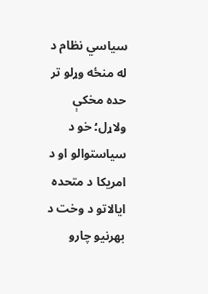سیاسي نظام د له منځه وړلو تر حده مخکې ولاړل؛ خو د سیاستوالو او د امریکا د متحده ایالاتو د وخت د بهرنیو چارو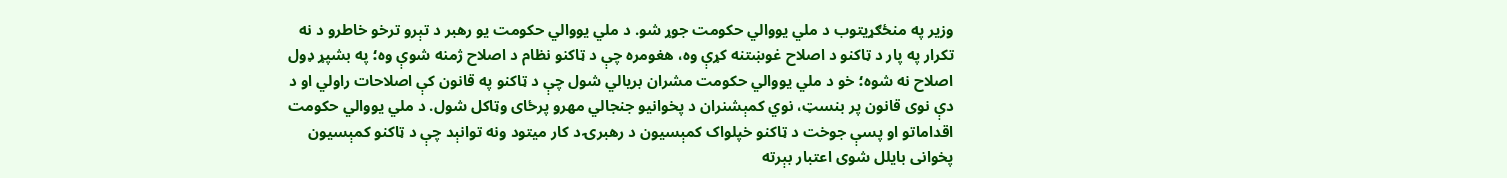وزیر په منځګړيتوب د ملي یووالي حکومت جوړ شو. د ملي یووالي حکومت یو رهبر د تېرو ترخو خاطرو د نه تکرار په پار د ټاکنو د اصلاح غوښتنه کړې وه، هغومره چې د ټاکنو نظام د اصلاح ژمنه شوې وه؛ په بشپړ ډول اصلاح نه شوه؛ خو د ملي یووالي حکومت مشران بریالي شول چې د ټاکنو په قانون کې اصلاحات راولي او د دې نوی قانون پر بنسټ، نوي کمېشنران د پخوانیو جنجالي مهرو پرځای وټاکل شول. د ملي یووالي حکومت اقداماتو او پسې جوخت د ټاکنو خپلواک کمېسیون د رهبرۍ د کار میتود ونه توانېد چې د ټاکنو کمېسیون پخوانی بایلل شوی اعتبار بېرته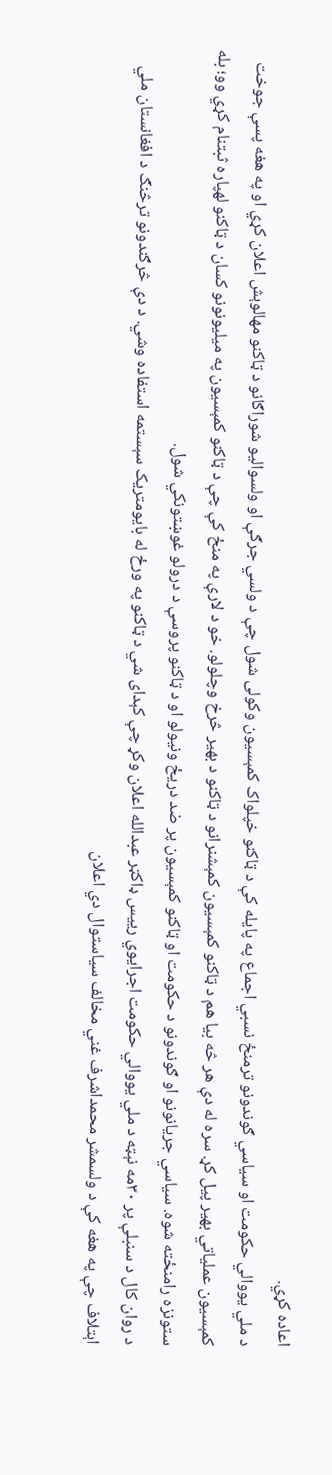اعاده کړي.
د ملي یووالي حکومت او سیاسي ګوندونو ترمنځ نسبي اجماع په پایله کې د ټاکنو خپلواک کمېسیون وکولی شول چې د ولسي جرګې او ولسوالیو شوراګانو د ټاکنو مهالوېش اعلان کړي او په هغه پسې جوخت کمېسیون عملیاتي بهیر پیل کړ. سره له دې هر څه بیا هم د ټاکنو کمېسیون کمېشنرانو د ټاکنو د بهیر څرخ وچلولو. خو د لارې په منځ کې چې د ټاکنو کمېسیون په میلیونونو کسان د ټاکنو لهپاره ثبتنام کړي وو؛ بله ستونزه رامنځته شوه. سیاسي جریانونو او ګوندونو د حکومت او ټاکنو کمېسیون پر ضد دریځ ونیولو او د ټاکنو پروسې د درولو غوښتونکي شول.
د روان کال د سنبلې پر ۳۰مه نېټه د ملي یووالي حکومت اجرایوي رییس ډاکټر عبدالله اعلان وکړ چې کېدای شي د ټاکنو په ورځ له بایومتریک سېستمه استفاده وشي. د دې څرګندونو ترڅنګ د افغانستان ملي اېتلاف چې په هغه کې د ولسمشر محمداشرف غني مخالف سیاستوال دي اعلان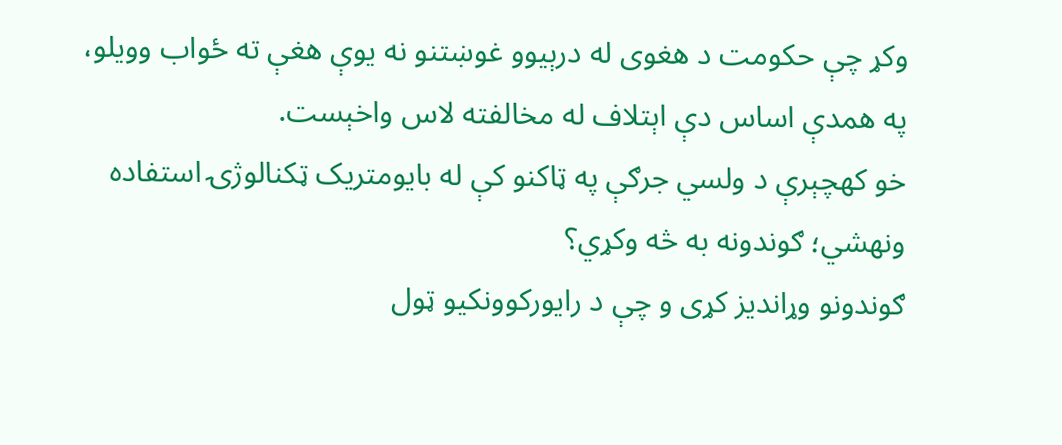وکړ چې حکومت د هغوی له درېيوو غوښتنو نه یوې هغې ته ځواب وویلو، په همدې اساس دې اېتلاف له مخالفته لاس واخېست.
خو کهچېرې د ولسي جرګې په ټاکنو کې له بایومتریک ټکنالوژۍ استفاده ونهشي؛ ګوندونه به څه وکړي؟
ګوندونو وړاندیز کړی و چې د رایورکوونکیو ټول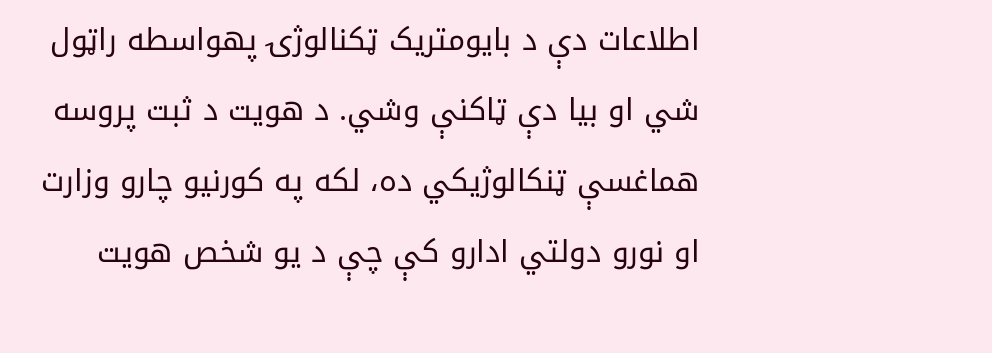اطلاعات دې د بایومتریک ټکنالوژۍ پهواسطه راټول شي او بیا دې ټاکنې وشي. د هویت د ثبت پروسه هماغسې ټنکالوژيکي ده، لکه په کورنیو چارو وزارت او نورو دولتي ادارو کې چې د یو شخص هویت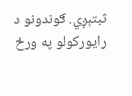ثبتېږي. ګوندونو د رایورکولو په ورځ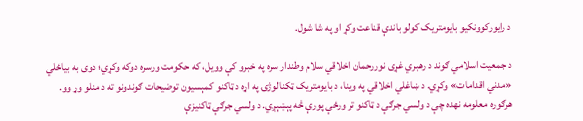د رایورکوونکیو بایومتریک کولو باندې قناعت وکړ او په شا شول.

د جمعیت اسلامي ګوند د رهبري غړی نوررحمان اخلاقي سلام وطندار سره په خبرو کې وویل، که حکومت ورسره دوکه وکړي؛ دوی به بیاځلي «مدني اقدامات» وکړي. د ښاغلي اخلاقي په وینا، د بایومتریک ټکنالوژۍ په اړه د ټاکنو کمېسیون توضیحات ګوندونو ته د منلو وړ وو.
هرګوره معلومه نهده چې د ولسي جرګې د ټاکنو تر ورځې پورې څه پېښېږي. د ولسي جرګې ټاکنیزې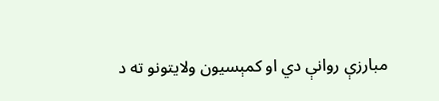مبارزې روانې دي او کمېسیون ولایتونو ته د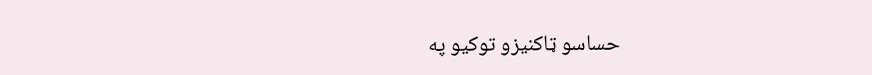حساسو ټاکنیزو توکیو په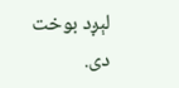لېږد بوخت دی.